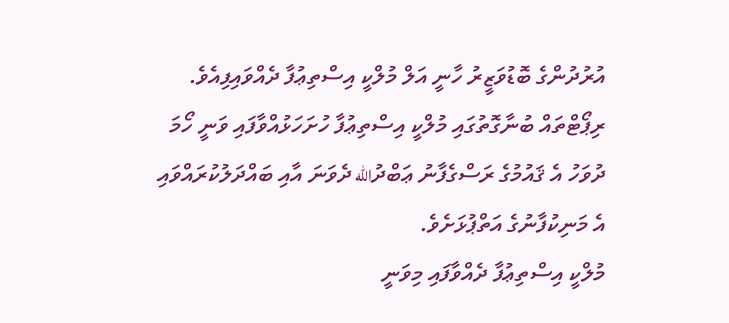އުރުދުންގެ ބޮޑުވަޒީރު ހާނީ އަލް މުލްކީ އިސްތިޢުފާ ދެއްވައިފިއެވެ.
ރިޕޯޓްތައް ބުނާގޮތުގައި މުލްކީ އިސްތިޢުފާ ހުށަހަޅުއްވާފައި ވަނީ ހޯމަ ދުވަހު އެ ޤައުމުގެ ރަސްގެފާނު ޢަބްދުالله ދެވަނަ އާއި ބައްދަލުކުރައްވައި އެ މަނިކުފާނުގެ އަތްޕުޅަށެވެ.
މުލްކީ އިސްތިޢުފާ ދެއްވާފައި މިވަނީ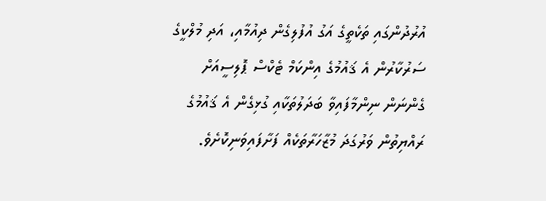އުރުދުންގައި ތަކެތީގެ އަގު އުފުލިގެން ދިއުމާއި، އަދި މުލްކީގެ ސަރުކާރުން އެ ޤައުމުގެ އިންކަމް ޓެކްސް ޕޮލިސީއަށް ގެންނަން ނިންމާފައިވާ ބަދަލުތަކާއި ގުޅިގެން އެ ޤައުމުގެ ރައްޔިތުން ވަރުގަދަ މުޒާހަރާތަކެއް ފަށާފައިވަނިކޮށެވެ.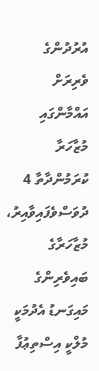އުރުދުންގެ ވެރިރަށް އައްމާންގައި މުޒާހަރާ ކުރަމުންދާތާ 4 ދުވަސްވެފައިވާއިރު، މުޒާހަރާގެ ބައިވެރިންގެ މައިގަނޑު އެދުމަކީ މުލްކީ އިސްތިޢުފާ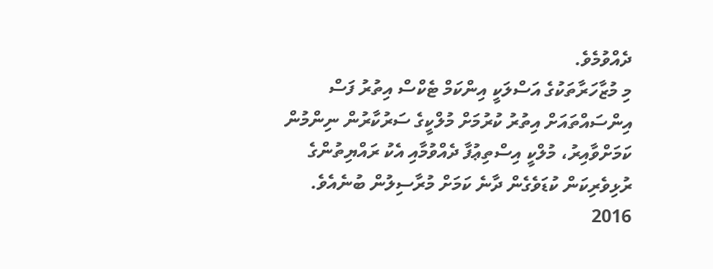ދެއްވުމެވެ.
މި މުޒާހަރާތަކުގެ އަސްލަކީ އިންކަމް ޓެކްސް އިތުރު ފަސް އިންސައްތައަށް އިތުރު ކުރުމަށް މުލްކީގެ ސަރުކާރުން ނިންމުން ކަމަށްވާއިރު، މުލްކީ އިސްތިޢުފާ ދެއްވުމާއި އެކު ރައްޔިތުންގެ ރުޅިވެރިކަން ކުޑަވެގެން ދާނެ ކަމަށް މުރާސިލުން ބުނެއެވެ.
2016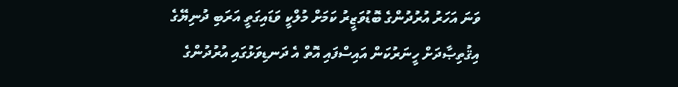ވަނަ އަހަރު އުރުދުންގެ ބޮޑުވަޒީރު ކަމަށް މުލްކީ ވަޑައިގަތީ އަރަބި ދުނިޔޭގެ އިޤުތިޞާދަށް ހީނަރުކަން އައިސްފައި އޮތް އެ ދަނޑިވަޅުގައި އުރުދުންގެ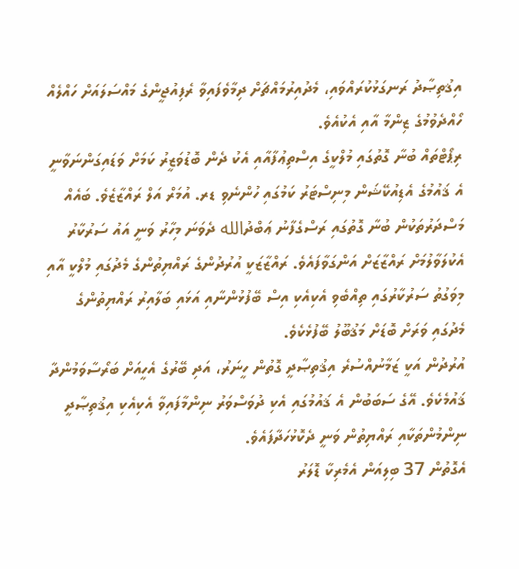އިޤުތިޞާދު ރަނގަޅުކުރައްވައި، މެދުއިރުމައްޗަށް ދިމާވެފައިވާ ރެފިއުޖީންގެ މައްސަލައަށް ހައްލެއް ހޯއްދެވުމުގެ ޒިންމާ އާއި އެކުއެވެ.
ރިޕޯޓްތައް ބުނާ ގޮތުގައި މުލްކީގެ އިސްތިޢުފާއާއި އެކު ދެން ބޮޑުވަޒީރު ކަމަށް ވަޑައިގަންނަވާނީ އެ ޤައުމުގެ އެޑިއުކޭޝަން މިނިސްޓަރު ކަމުގައި ހުންނެވި ޑރ. އުމަރް އަލް ރައްޒާޒެވެ. ބައެއް މަސްދަރުތަކުން ބުނާ ގޮތުގައި ރަސްގެފާނު ޢަބްދުالله ދެވަނަ މިހާރު ވަނީ އައު ސަރުކާރު އެކުލަވާލުމަށް ރައްޒާޒަށް އަންގަވާފައެވެ. ރައްޒާޒަކީ އުރުދުންގެ ރައްޔިތުންގެ މެދުގައި މުލްކީ އާއި މިވަގުތު ސަރުކާރުގައި ތިއްބެވި އެކިއެކި އިސް ބޭފުޅުންނާއި އަޅައި ބަލާއިރު ރައްޔިތުންގެ މެދުގައި ވަރަށް ބޮޑަށް މަޤުބޫލު ބޭފުޅެކެވެ.
އުރުދުން އަކީ ޒަމާނުއްސުރެ އިޤުތިޞާދީ ގޮތުން ހީނަރު، އަދި ބޭރުގެ އެހީއަށް ބަރޯސާވަމުންދާ ޤައުމެކެވެ. އޭގެ ސަބަބުން އެ ޤައުމުގައި އެކި ދުވަސްވަރު ނިންމާފައިވާ އެކިއެކި އިޤުތިޞާދީ ނިންމުންތަކާއި ރައްޔިތުން ވަނީ ދެކޮޅުހަދާފައެވެ.
އެގޮތުން 37 ބިލިއަން އެމެރިކާ ޑޮލަރު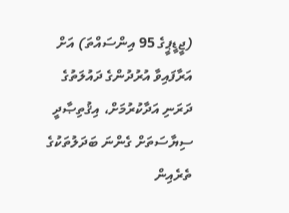(ޖީޑީޕީގެ 95 އިންސައްތަ) އަށް އަރާފައިވާ އުރުދުންގެ ދައުލަތުގެ ދަރަނި އަދާކުރުމަށް، އިޤުތިޞާދީ ސިޔާސަތަށް ގެންނަ ބަދަލުތަކުގެ ތެރެއިން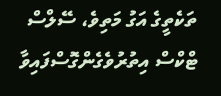ތަކެތީގެ އަގު މަތިވެ، ސޭލްސް ޓްކްސް އިތުރުވެގެންގޮސްފައިވާ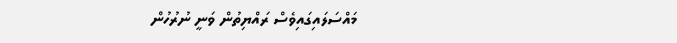މައްސަލައިގައިވެސް ރައްޔިތުން ވަނީ ނުރުހުން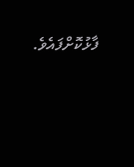ފާޅުކޮށްފައެވެ.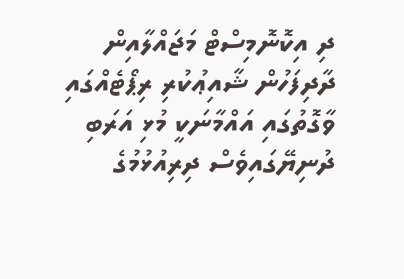ދި އިކޮނޮމިސްޓް މަޖައްލާއިން ދާދިފަހުން ޝާއިޢުކުރި ރިޕޯޓެއްގައި ވާގޮތުގައި އައްމާނަކީ މުޅި އަރަބި ދުނިޔޭގައިވެސް ދިރިއުޅުމުގެ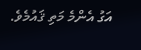އަގު އެންމެ މަތި ޤައުމެވެ.